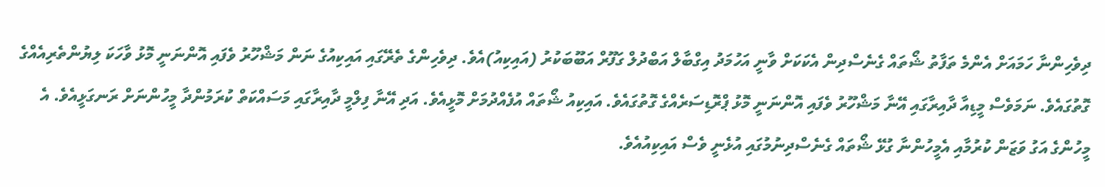ދިވެހިންނާ ހަމައަށް އެންމެ ތަފާތު ޝޯތައް ގެނެސްދިން އެކަކަށް ވާނީ އަހުމަދު އިގްބާލް އަބްދުލް ގަފޫރް އަބޫބަކުރު (އައިކިއު)އެވެ. ދިވެހިންގެ ތެރޭގައި އައިކިއުގެ ނަން މަޝްހޫރު ވެފައި އޮންނަނީ މޮޅު ވާހަކަ ލިޔުންތެރިއެއްގެ ގޮތުގައެވެ. ނަމަވެސް މީޑިއާ ދާއިރާގައި އޭނާ މަޝްހޫރު ވެފައި އޮންނަނީ މޮޅު ޕްރޮޑިސަރެއްގެ ގޮތުގައެވެ. އައިކިއު ޝޯތައް އުފެއްދުމަށް މޮޅީއެވެ. އަދި އޭނާ ފިލްމީ ދާއިރާގައި މަސައްކަތް ކުރަމުންދާ މީހުންނަށް ރަނގަޅީއެވެ. އެ މީހުންގެ އަގު ވަޒަން ކުރުމާއި އެމީހުންނާ ގުޅޭ ޝޯތައް ގެނެސްދިނުމުގައި އުޅެނީ ވެސް އައިކިއުއެވެ.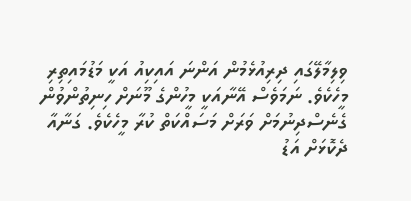ވިލިމާލޭގައި ދިރިއުޅެމުން އަންނަ އައިކިއު އަކީ މަޑުމައިތިރި މީހެކެވެ. ނަމަވެސް އޭނާއަކީ މީހުންގެ މޫނަށް ހިނިތުންވުން ގެނެސްދިނުމަށް ވަރަށް މަސައްކަތް ކުރާ މީހެކެވެ. ގަނާއާ ދެކޮޅަށް އަޑު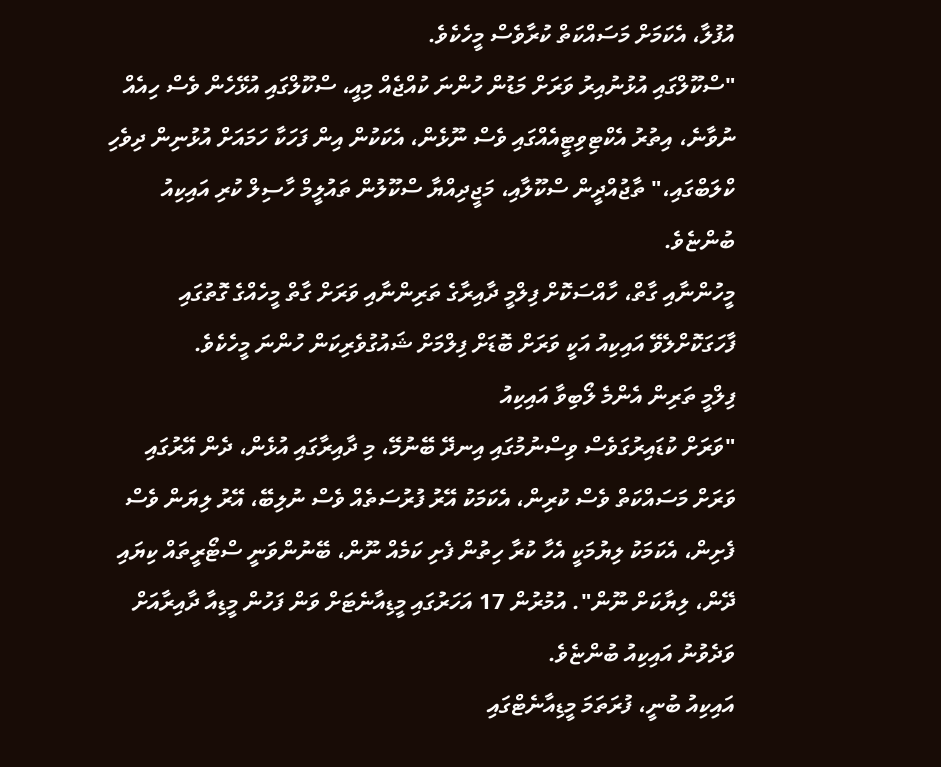އުފުލާ، އެކަމަށް މަސައްކަތް ކުރާވެސް މީހެކެވެ.
"ސްކޫލްގައި އުޅުނުއިރު ވަރަށް މަޑުން ހުންނަ ކުއްޖެއް މިއީ، ސްކޫލްގައި އުޅޭހެން ވެސް ހިއެއް ނުވާނެ، އިތުރު އެކްޓިވިޓީއެއްގައި ވެސް ނޫޅެން، އެކަކުން އިން ފަހަކާ ހަމައަށް އުޅުނިން ދިވެހި ކްލަބްގައި،" ތާޖުއްދީން ސްކޫލާއި، މަޖީދިއްޔާ ސްކޫލުން ތައުލީމް ހާސިލް ކުރި އައިކިއު ބުންޏެވެ.
މީހުންނާއި ގާތް، ހާއްސަކޮށް ފިލްމީ ދާއިރާގެ ތަރިންނާއި ވަރަށް ގާތް މީހެއްގެ ގޮތުގައި ފާހަގަކޮށްލެވޭ އައިކިއު އަކީ ވަރަށް ބޮޑަށް ފިލްމަށް ޝައުގުވެރިކަން ހުންނަ މީހެކެވެ.
ފިލްމީ ތަރިން އެންމެ ލޯބިވާ އައިކިއު
"ވަރަށް ކުޑައިރުގަވެސް ވިސްނުމުގައި އިނދޭ ބޭނުމޭ، މި ދާއިރާގައި އުޅެން، ދެން އޭރުގައި ވަރަށް މަސައްކަތް ވެސް ކުރިން، އެކަމަކު އޭރު ފުރުސަތެއް ވެސް ނުލިބޭ، އޭރު ލިޔަން ވެސް ފެށިން، އެކަމަކު ލިޔުމަކީ އެހާ ކުރާ ހިތުން ފެށި ކަމެއް ނޫން، ބޭނުންވަނީ ސްޓޯރީތައް ކިޔައި ދޭން، ލިޔާކަށް ނޫން". އުމުރުން 17 އަހަރުގައި މީޑިއާނެޓަށް ވަން ފަހުން މީޑިއާ ދާއިރާއަށް ވަދެވުނު އައިކިއު ބުންޏެވެ.
އައިކިއު ބުނީ، ފުރަތަމަ މީޑިއާނެޓްގައި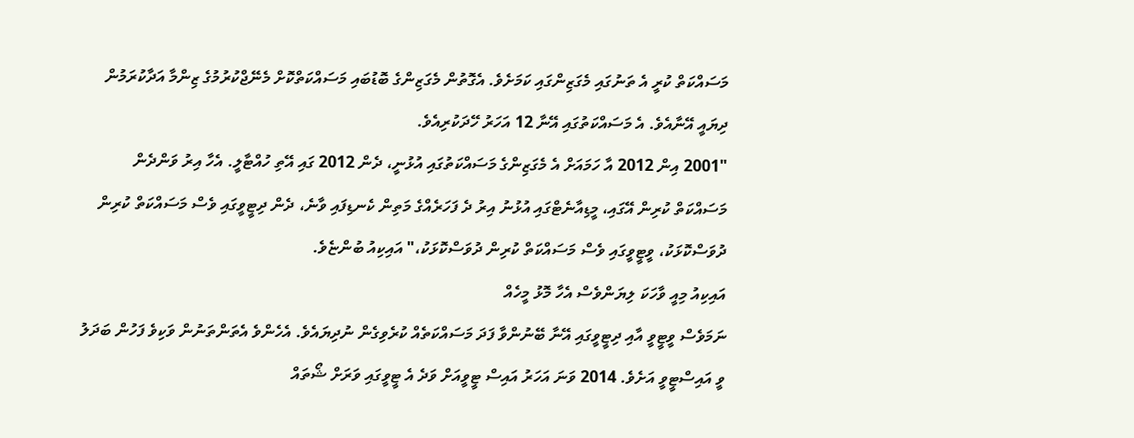މަސައްކަތް ކުރީ އެ ތަނުގައި މެގަޒިންގައި ކަމަށެވެ. އެގޮތުން މެގަޒިންގެ ބޮޑުބައި މަސައްކަތްކޮށް މެނޭޖްކުރުމުގެ ޒިންމާ އަދާކުރަމުން ދިޔައީ އޭނާއެވެ. އެ މަސައްކަތުގައި އޭނާ 12 އަހަރު ހޭދަކުރިއެވެ.
"2001 އިން 2012 އާ ހަމައަށް އެ މެގަޒިންގެ މަސައްކަތުގައި އުޅުނީ، ދެން 2012 ގައި އޭތި ހުއްޓާލީ. އެހާ އިރު ވަންދެން މަސައްކަތް ކުރިން އޭގައި، މީޑިއާނެޓްގައި އުޅުނު އިރު ދެ ފަހަރެއްގެ މަތިން ކެނޑިފައި ވާނެ، ދެން ދިޓީވީގައި ވެސް މަސައްކަތް ކުރިން ދުވަސްކޮޅަކު، ވީޓީވީގައި ވެސް މަސައްކަތް ކުރިން ދުވަސްކޮޅަކު،" އައިކިއު ބުންޏެވެ.
އައިކިއު މިއީ ވާހަކަ ލިޔަންވެސް އެހާ މޮޅު މީހެއް
ނަމަވެސް ވީޓީވީ އާއި ދިޓީވީގައި އޭނާ ބޭނުންވާ ފަދަ މަސައްކަތެއް ކުރެވިގެން ނުދިޔައެވެ. އެހެންވެ އެތަންތަނުން ވަކިވެ ފަހުން ބަދަލު ވީ އައިސްޓީވީ އަށެވެ. 2014 ވަނަ އަހަރު އައިސް ޓީވީއަށް ވަދެ އެ ޓީވީގައި ވަރަށް ޝޯތައް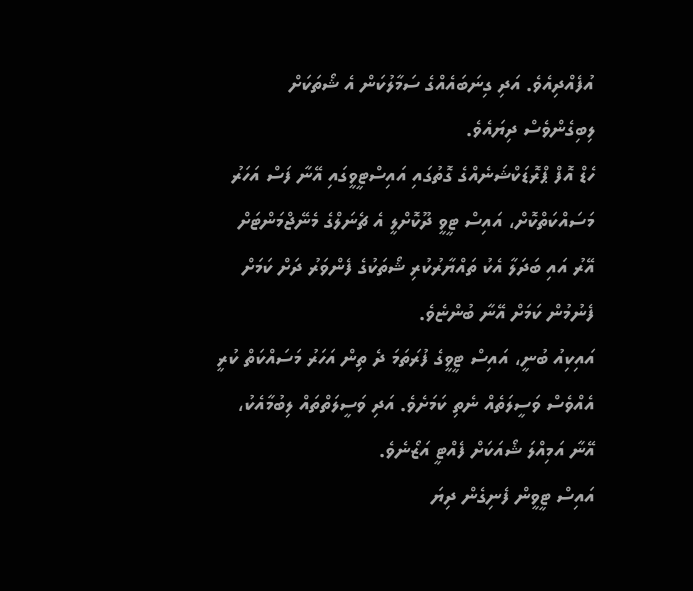އުފެއްދިއެވެ. އަދި ގިނަބައެއްގެ ސަމާލުކަން އެ ޝޯތަކަށް ލިބިގެންވެސް ދިޔައެވެ.
ހެޑް އޮފް ޕްރޮޑަކްޝަނެއްގެ ގޮތުގައި އައިސްޓީވީގައި އޭނާ ފަސް އަހަރު މަސައްކަތްކޮށް، އައިސް ޓީވީ ދޫކޮށްލީ އެ ޗެނަލްގެ މެނޭޖްމަންޓަށް އޭރު އައި ބަދަލާ އެކު ތައްޔާރުކުރި ޝޯތަކުގެ ފެންވަރު ދަށް ކަމަށް ފެނުމުން ކަމަށް އޭނާ ބުންޏެވެ.
އައިކިއު ބުނީ، އައިސް ޓީވީގެ ފުރަތަމަ ދެ ތިން އަހަރު މަސައްކަތް ކުރީ އެއްވެސް ވަސީލަތެއް ނެތި ކަމަށެވެ. އަދި ވަސީލަތްތައް ލިބުމާއެކު، އޭނާ އަމިއްލަ ޝޯއަކަށް ފެއްޓީ އަޒޯނެވެ.
އައިސް ޓީވީން ފެނިގެން ދިޔަ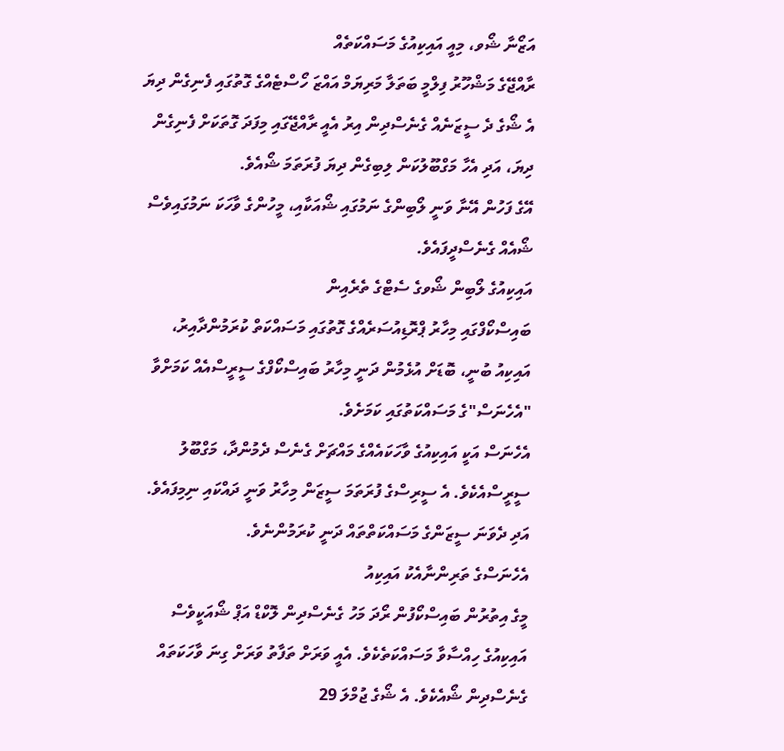އަޒޯނާ ޝޯވ، މިއީ އައިކިއުގެ މަސައްކަތެއް
ރާއްޖޭގެ މަޝްހޫރު ފިލްމީ ބަތަލާ މަރިޔަމް އައްޒަ ހޯސްޓެއްގެ ގޮތުގައި ފެނިގެން ދިޔަ އެ ޝޯގެ ދެ ސީޒަނެއް ގެނެސްދިން އިރު އެއީ ރާއްޖޭގައި މިފަދަ ގޮތަކަށް ފެނިގެން ދިޔަ، އަދި އެހާ މަގްބޫލުކަން ލިބިގެން ދިޔަ ފުރަތަމަ ޝޯއެވެ.
އޭގެ ފަހުން އޭނާ ވަނީ ލޯބިންގެ ނަމުގައި ޝޯއަކާއި، މީހުންގެ ވާހަކަ ނަމުގައިވެސް ޝޯއެއް ގެނެސްދީފައެވެ.
އައިކިއުގެ ލޯބިން ޝޯވގެ ސެޓްގެ ތެރެއިން
ބައިސްކޯފްގައި މިހާރު ޕްރޮޑިއުސަރެއްގެ ގޮތުގައި މަސައްކަތް ކުރަމުންދާއިރު، އައިކިއު ބުނީ، ބޮޑަށް އުޅެމުން ދަނީ މިހާރު ބައިސްކޯފްގެ ސީރީސްއެއް ކަމަށްވާ "އެހެނަސް"ގެ މަސައްކަތުގައި ކަމަށެވެ.
އެހެނަސް އަކީ އައިކިއުގެ ވާހަކައެއްގެ މައްޗަށް ގެނެސް ދެމުންދާ، މަގްބޫލު ސީރީސްއެކެވެ. އެ ސީރިސްގެ ފުރަތަމަ ސީޒަން މިހާރު ވަނީ ދައްކައި ނިމިފައެވެ. އަދި ދެވަނަ ސީޒަންގެ މަސައްކަތްތައް ދަނީ ކުރަމުންނެވެ.
އެހެނަސްގެ ތަރިންނާއެކު އައިކިއު
މީގެ އިތުރުން ބައިސްކޯފުން ރޯދަ މަހު ގެނެސްދިން ލޮކްޑް އަޕް ޝޯއަކީވެސް އައިކިއުގެ ހިއްސާވާ މަސައްކަތެކެވެ. އެއީ ވަރަށް ތަފާތު ވަރަށް ގިނަ ވާހަކަތައް ގެނެސްދިން ޝޯއެކެވެ. އެ ޝޯގެ ޖުމްލަ 29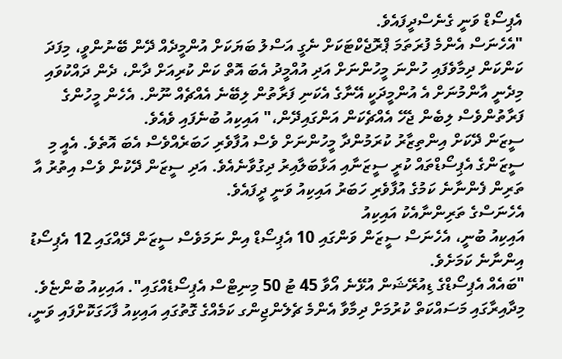އެޕިސޯޑް ވަނީ ގެނެސްދީފައެވެ.
"އެހެނަސް އެންމެ ފުރަތަމަ ޕްރޮޖެކްޓަކަށް ނެގީ އަސްލު ބަޔަކަށް އުންމީދެއް ދޭން ބޭނުންވީ، މިފަދަ ކަންކަން ދިމާވެފައި ހުންނަ މީހުންނަށް އަދި އުއްމީދު އެބަ އޮތް ކަން ކުރިއަށް ދާން، ދެން ދައްކުވައި މިދެނީ އާންމުނަށް އެ އުންމީދަކީ އޭނާގެ އެކަނި ފަރާތުން ލިބޭނެ އެއްޗެއް ނޫން. އެހެން މީހުންގެ ފަރާތުންވެސް ލިބެން ޖެހޭ އެއްޗެކަން އަންގައިދޭން،" އައިކިއު ބުނެފައި ވެއެވެ.
ސީޒަން ދޭކަށް އިންތިޒާރު ކުރަމުންދާ މީހުންނަށް ވެސް އުފާވެރި ހަބަރެއްވެސް އެބަ އޮތެވެ. އެއީ މި ސީޒަންގެ އެޕިސޯޑްތައް ކުރީ ސީޒަނާއި އަޅާބަލާއިރު ދިގުވާނެއެވެ. އަދި ސީޒަން ދޭކުން ވެސް އިތުރު އާ ތަރިން ފެންނާނެ ކަމުގެ އުފާވެރި ހަބަރު އައިކިއު ވަނީ ދީފައެވެ.
އެހެނަސްގެ ތަރިންނާއެކު އައިކިއު
އައިކިއު ބުނީ، އެހެނަސް ސީޒަން ވަންގައި 10 އެޕިސޯޑް އިން ނަމަވެސް ސީޒަން ދޭއްގައި 12 އެޕިސޯޑު އިންނާނެ ކަމަށެވެ.
"ބައެއް އެޕިސޯޑްގެ ޑިއުރޭޝަން އުޅޭނެ އޯވާ 45 ޓު 50 މިނިޓްސް އެޕިސޯޑެއްގައި". އައިކިއު ބުންޏެވެ.
މިދާއިރާގައި މަސައްކަތް ކުރުމަށް ދިމާވާ އެންމެ ޗެލެންޖިންގ ކަމެއްގެ ގޮތުގައި އައިކިއު ފާހަގަކޮށްފައި ވަނީ،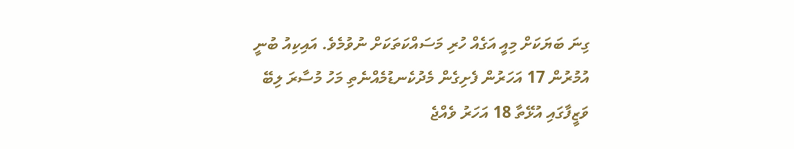ގިނަ ބަޔަކަށް މިއީ އަގެއް ހުރި މަސައްކަތަކަށް ނުވުމެވެ. އައިކިއު ބުނީ އުމުރުން 17 އަހަރުން ފެށިގެން މެދުކެނޑުމެއްނެތި މަހު މުސާރަ ލިބޭ ވަޒީފާގައި އުޅޭތާ 18 އަހަރު ވެއްޖެ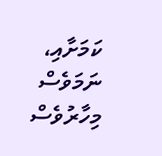ކަމަށާއި، ނަމަވެސް މިހާރުވެސް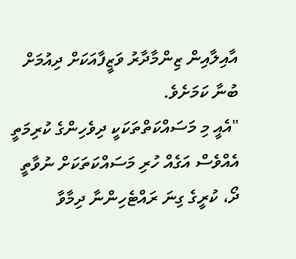އާއިލާއިން ޒިންމާދާރު ވަޒީފާއަކަށް ދިއުމަށް ބުނާ ކަމަށެވެ.
"އެއީ މި މަސައްކަތްތަކަކީ ދިވެހިންގެ ކުރިމަތީ އެއްވެސް އަގެއް ހުރި މަސައްކަތަކަށް ނުވާތީ ދޯ، ކުރީގެ ގިނަ ރައްޓެހިންނާ ދިމާވާ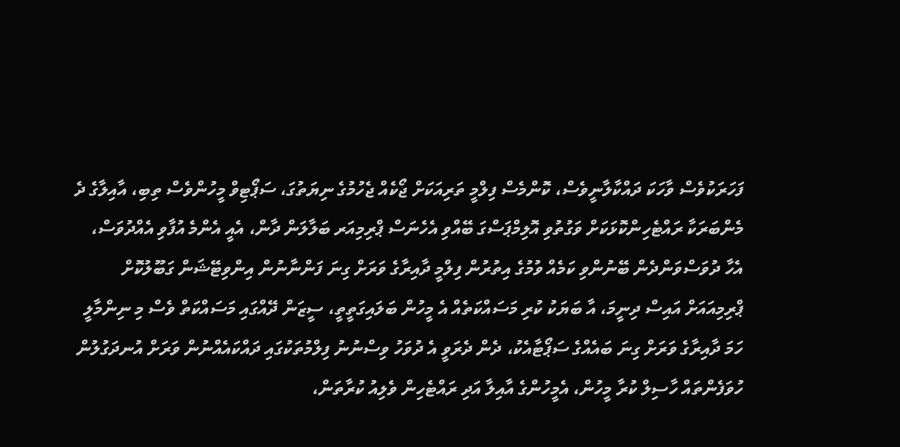ފަހަރަކުވެސް ވާހަކަ ދައްކާލާނީވެސް، ކޮންމެސް ފިލްމީ ތަރިއަކަށް ޖޯކެއް ޖެހުމުގެ ނިޔަތުގަ، ސަޕޯޓިވް މީހުންވެސް ތިބި، އާއިލާގެ ދެ މެންބަރަކާ ރައްޓެހިންކޮޅަކަށް ވަގުތުވި އޮލިމްޕަސްގަ ބޭއްވި އެހެނަސް ޕްރިމިއަރ ބަލާލަން ދާން، އެއީ އެންމެ އުފާވި އެއްދުވަސް، އެހާ ދުވަސްވަންދެން ބޭނުންވި ކަމެއް ވުމުގެ އިތުރުން ފިލްމީ ދާއިރާގެ ވަރަށް ގިނަ ފަންނާނުން އިންވިޓޭޝަން ގަބޫލުކޮށް ޕްރިމިއައަށް އައިސް ދިނީމަ، އާ ބަޔަކު ކުރި މަސައްކަތެއް އެ މީހުން ބަލައިގަތީތީ، ސީޒަން ދޭއްގައި މަސައްކަތް ވެސް މި ނިންމާލީ ހަމަ ދާއިރާގެ ވަރަށް ގިނަ ބައެއްގެ ސަޕޯޓާއެކު، ދެން ދެރަވީ އެ ދުވަހު ވިސްނުނު ފިލްމުތަކުގައި ދައްކައެއްނުން ވަރަށް އުނދަގުލުން ހުވަފެންތައް ހާސިލް ކުރާ މީހުން، އެމީހުންގެ އާއިލާ އަދި ރައްޓެހިން ވެލިއު ކުރާތަން،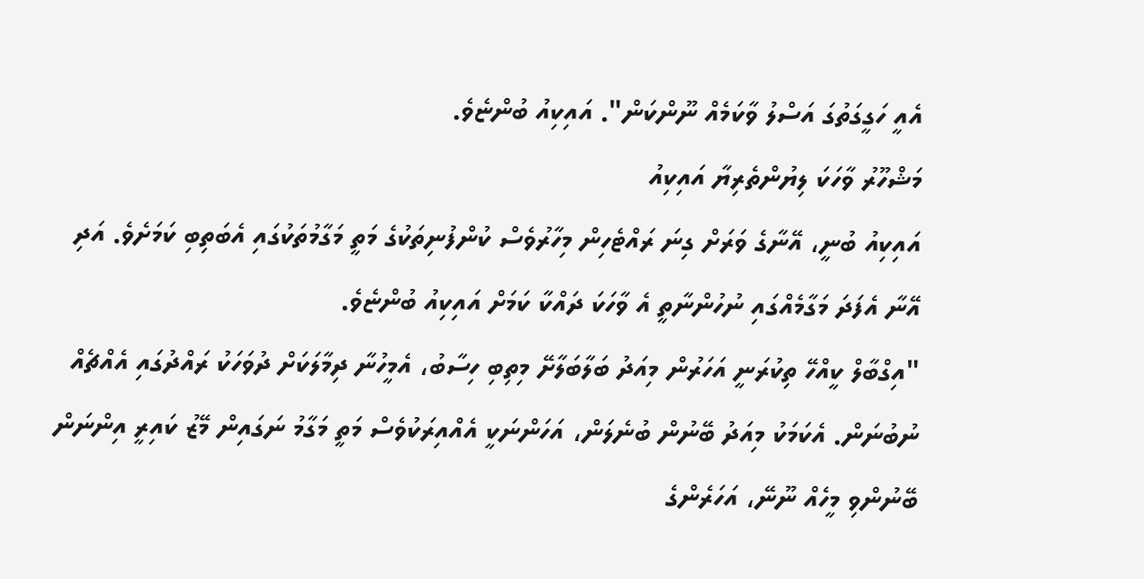އެއީ ހަގީގަތުގަ އަސްލު ވާކަމެއް ނޫންކަން". އައިކިއު ބުންޏެވެ.
މަޝްހޫރު ވާހަކަ ލިޔުންތެރިޔާ އައިކިއު
އައިކިއު ބުނީ، އޭނާގެ ވަރަށް ގިނަ ރައްޓެހިން މިހާރުވެސް ކުންފުނިތަކުގެ މަތީ މަގާމުތަކުގައި އެބަތިބި ކަމަށެވެ. އަދި އޭނާ އެފަދަ މަގާމެއްގައި ނުހުންނާތީ އެ ވާހަކަ ދައްކާ ކަމަށް އައިކިއު ބުންޏެވެ.
"އިގްބާލް ކީއްހޭ ތިކުރަނީ އަހަރުން މިއަދު ބަލާބަލާށޭ މިތިބި ހިސާބު، އެމީހުނާ ދިމާލަކަށް ދުވަހަކު ރައްދުގައި އެއްޗެއް ނުބުނަން. އެކަމަކު މިއަދު ބޭނުން ބުނެލަން، އަހަންނަކީ އެއްއިރަކުވެސް މަތީ މަގާމު ނަގައިން މޭޒު ކައިރީ އިންނަން ބޭނުންވި މީހެއް ނޫނޭ، އަހަރެންގެ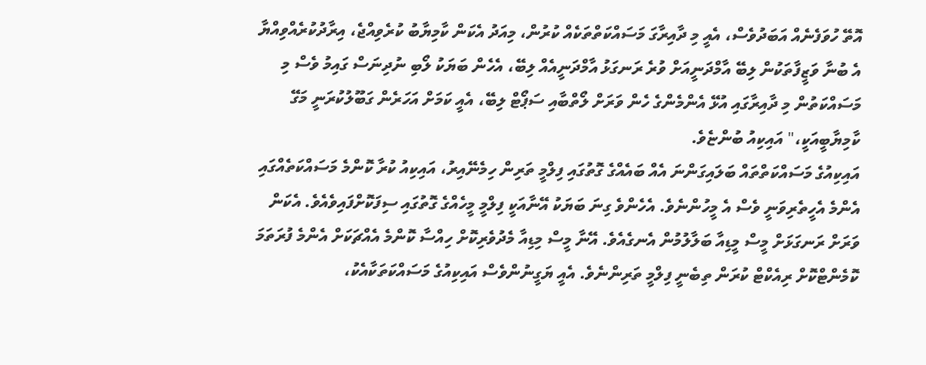އޮތޭ ހުވަފެނެއް އަބަދުވެސް، އެއީ މި ދާއިރާގަ މަސައްކަތްތަކެއް ކުރުން، މިއަދު އެކަން ކާމިޔާބު ކުރެވިއްޖެ، އިރާދުކުރެއްވިއްޔާ އެ ބުނާ ވަޒީފާތަކުން ލިބޭ އާމްދަނީއަށް ވުރެ ރަނގަޅު އާމްދަނީއެއް ލިބޭ، އެހެން ބަޔަކު ލޯބި ނުދިނަސް ގައިމު ވެސް މި މަސައްކަތުން މި ދާއިރާގައި އުޅޭ އެންމެންގެ ހެން ވަރަށް ލޯތްބާއި ސަޕޯޓް ލިބޭ، އެއީ ކަމަށް އަހަރެން ގަބޫލުކުރަނީ މަގޭ ކާމިޔާބީއަކީ،" އައިކިއު ބުންޏެވެ.
އައިކިއުގެ މަސައްކަތްތައް ބަލައިގަންނަ އެއް ބައެއްގެ ގޮތުގައި ފިލްމީ ތަރިން ހިމެނޭއިރު، އައިކިއު ކުރާ ކޮންމެ މަސައްކަތެއްގައި އެންމެ އެހީތެރިވަނީ ވެސް އެ މީހުންނެވެ. އެހެންވެ ގިނަ ބަޔަކު އޭނާއަކީ ފިލްމީ މީހެއްގެ ގޮތުގައި ސިފަކޮށްފައިވެއެވެ. އެކަން ވަރަށް ރަނގަޅަށް މީސް މީޑިއާ ބަލާލުމުން އެނގެއެވެ. އޭނާ މީސް މިޑިއާ މެދުވެރިކޮށް ހިއްސާ ކޮންމެ އެއްޗަކަށް އެންމެ ފުރަތަމަ ކޮމެންޓްކޮށް ރިއެކްޓް ކުރަން ތިބެނީ ފިލްމީ ތަރިންނެވެ. އެއީ ޔަގީނުންވެސް އައިކިއުގެ މަސައްކަތަކާއެކު،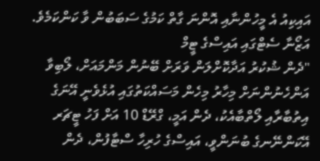އައިކިއު އެ މީހުންނާއި އޮންނަ ގާތް ކަމުގެ ސަބަބުން ވާ ކަންކަމެވެ.
އަޒޯނާ ސެޓްގައި އައިސްގެ ޓީމް
"ދެން ޝުކުރު އަދާކޮށްލަން ވަރަށް ބޭނުން މަންމައަށް، ލޯބިވާ އަންހެނުންނަށް މިހާރު މިހެން މަސައްކަތުގައި އުޅެވެނީ އޭނަގެ އިތުބާރާއި ލޯތްބާއެކު، ދެން އަމީ، ގްރޭޑް 10 އަށް ފަހު ޓީޗަރ އޭކަންނޭނގެ ބުނަންވީ، އައިސްގެ ހުރިހާ ސްޓާފުން، ދެން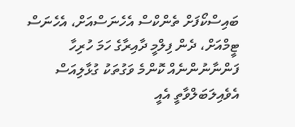ބައިސްކޯފަށް ތެންކްސް އެހެނަސްއަށް، އެހެނަސް ޓީމްއަށް، ދެން ފިލްމީ ދާއިރާގެ ހަމަ ހުރިހާ ފަންނާނުންނެއް ކޮންމެ ވަގުތަކު ގުޅާލިއަސް އެވެއިލަބަލްވާތީ އެއީ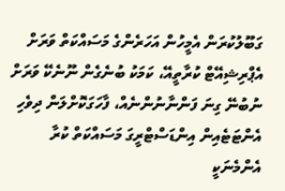ގަބޫލުކުރަން އެމީހުން އަހަރެންގެ މަސައްކަތް ވަރަށް އެޕްރިޝިއޭޓް ކުރާތީއޭ، ކަމަކު ބުނެގެން ނޫނެކޭ ވަރަށް ނުބުނޭ ގިނަ ފަންނާނުންނެއް، ފާހަގަކޮށްލަން ދިވެހި އެންޓަޓެއިން އިންޑަސްޓްރީގަ މަސައްކަތް ކުރާ އެންމެނަކީ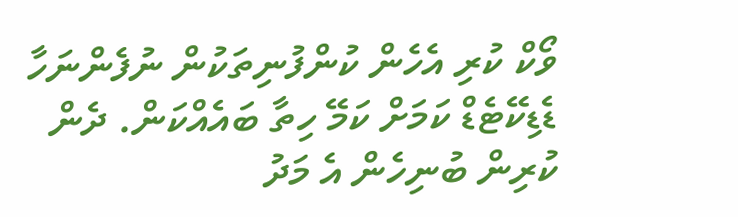ވޯކް ކުރި އެހެން ކުންފުނިތަކުން ނުފެންނަހާ ޑެޑިކޭޓެޑް ކަމަށް ކަމޭ ހިތާ ބައެއްކަން. ދެން ކުރިން ބުނިހެން އެ މަދު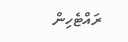ރައްޓެހިން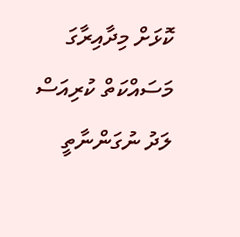ކޮޅަށް މިދާއިރާގަ މަސައްކަތް ކުރިއަސް ލަދު ނުގަންނާތީ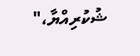ޝުކުރިއްޔާ،"